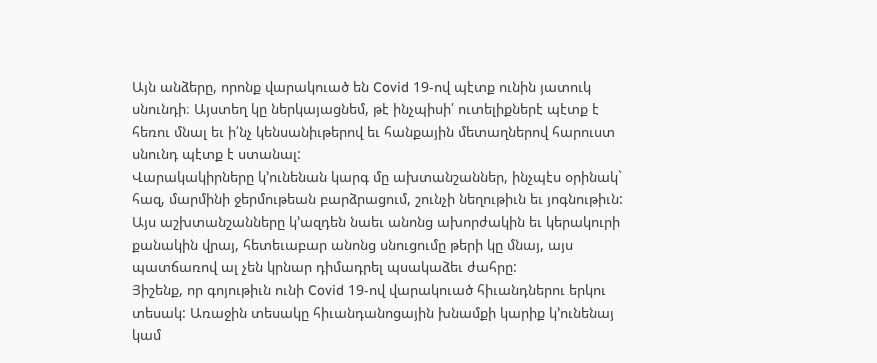Այն անձերը, որոնք վարակուած են Covid 19-ով պէտք ունին յատուկ սնունդի։ Այստեղ կը ներկայացնեմ, թէ ինչպիսի՛ ուտելիքներէ պէտք է հեռու մնալ եւ ի՛նչ կենսանիւթերով եւ հանքային մետաղներով հարուստ սնունդ պէտք է ստանալ:
Վարակակիրները կ’ունենան կարգ մը ախտանշաններ, ինչպէս օրինակ` հազ, մարմինի ջերմութեան բարձրացում, շունչի նեղութիւն եւ յոգնութիւն: Այս աշխտանշանները կ’ազդեն նաեւ անոնց ախորժակին եւ կերակուրի քանակին վրայ, հետեւաբար անոնց սնուցումը թերի կը մնայ, այս պատճառով ալ չեն կրնար դիմադրել պսակաձեւ ժահրը:
Յիշենք, որ գոյութիւն ունի Covid 19-ով վարակուած հիւանդներու երկու տեսակ: Առաջին տեսակը հիւանդանոցային խնամքի կարիք կ’ունենայ կամ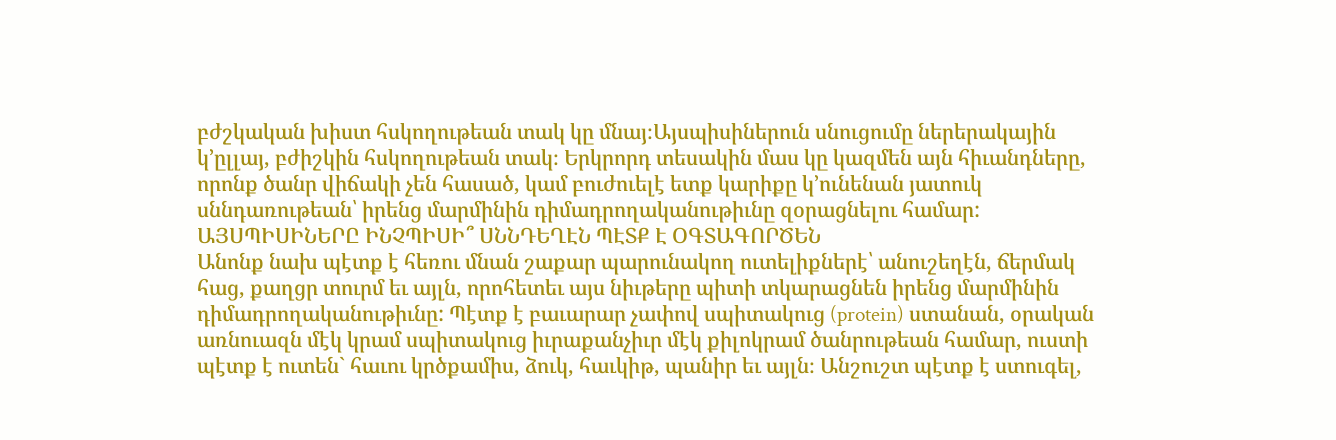բժշկական խիստ հսկողութեան տակ կը մնայ։Այսպիսիներուն սնուցումը ներերակային կ’ըլլայ, բժիշկին հսկողութեան տակ։ Երկրորդ տեսակին մաս կը կազմեն այն հիւանդները, որոնք ծանր վիճակի չեն հասած, կամ բուժուելէ ետք կարիքը կ’ունենան յատուկ սննդառութեան՝ իրենց մարմինին դիմադրողականութիւնը զօրացնելու համար:
ԱՅՍՊԻՍԻՆԵՐԸ ԻՆՉՊԻՍԻ՞ ՍՆՆԴԵՂԷՆ ՊԷՏՔ Է ՕԳՏԱԳՈՐԾԵՆ
Անոնք նախ պէտք է հեռու մնան շաքար պարունակող ուտելիքներէ՝ անուշեղէն, ճերմակ հաց, քաղցր տուրմ եւ այլն, որոհետեւ այս նիւթերը պիտի տկարացնեն իրենց մարմինին դիմադրողականութիւնը: Պէտք է բաւարար չափով սպիտակուց (protein) ստանան, օրական առնուազն մէկ կրամ սպիտակուց իւրաքանչիւր մէկ քիլոկրամ ծանրութեան համար, ուստի պէտք է ուտեն` հաւու կրծքամիս, ձուկ, հաւկիթ, պանիր եւ այլն։ Անշուշտ պէտք է ստուգել,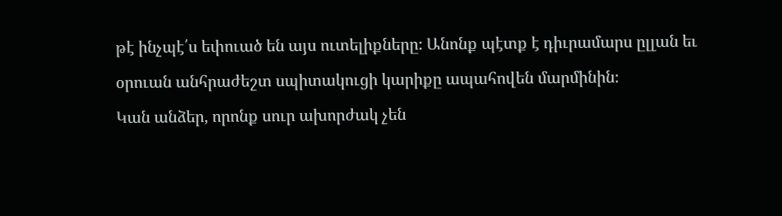թէ ինչպէ՛ս եփուած են այս ուտելիքները։ Անոնք պէտք է դիւրամարս ըլլան եւ օրուան անհրաժեշտ սպիտակուցի կարիքը ապահովեն մարմինին։
Կան անձեր, որոնք սուր ախորժակ չեն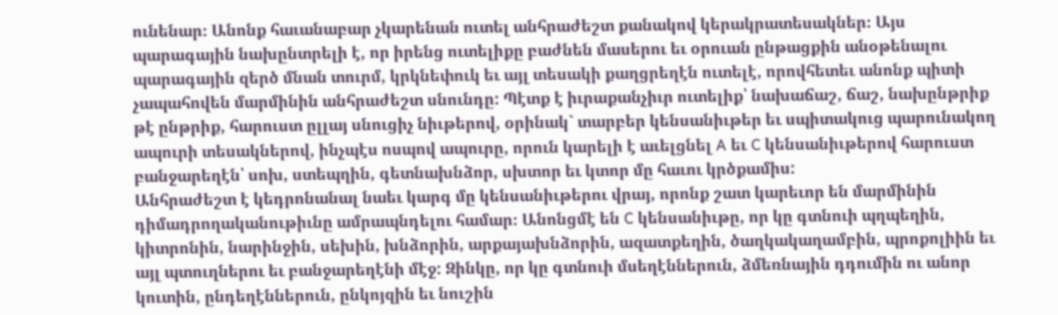ունենար։ Անոնք հաւանաբար չկարենան ուտել անհրաժեշտ քանակով կերակրատեսակներ։ Այս պարագային նախընտրելի է, որ իրենց ուտելիքը բաժնեն մասերու եւ օրուան ընթացքին անօթենալու պարագային զերծ մնան տուրմ, կրկնեփուկ եւ այլ տեսակի քաղցրեղէն ուտելէ, որովհետեւ անոնք պիտի չապահովեն մարմինին անհրաժեշտ սնունդը: Պէտք է իւրաքանչիւր ուտելիք՝ նախաճաշ, ճաշ, նախընթրիք թէ ընթրիք, հարուստ ըլլայ սնուցիչ նիւթերով, օրինակ` տարբեր կենսանիւթեր եւ սպիտակուց պարունակող ապուրի տեսակներով, ինչպէս ոսպով ապուրը, որուն կարելի է աւելցնել A եւ C կենսանիւթերով հարուստ բանջարեղէն՝ սոխ, ստեպղին, գետնախնձոր, սխտոր եւ կտոր մը հաւու կրծքամիս:
Անհրաժեշտ է կեդրոնանալ նաեւ կարգ մը կենսանիւթերու վրայ, որոնք շատ կարեւոր են մարմինին դիմադրողականութիւնը ամրապնդելու համար։ Անոնցմէ են C կենսանիւթը, որ կը գտնուի պղպեղին, կիտրոնին, նարինջին, սեխին, խնձորին, արքայախնձորին, ազատքեղին, ծաղկակաղամբին, պրոքոլիին եւ այլ պտուղներու եւ բանջարեղէնի մէջ: Զինկը, որ կը գտնուի մսեղէններուն, ձմեռնային դդումին ու անոր կուտին, ընդեղէններուն, ընկոյզին եւ նուշին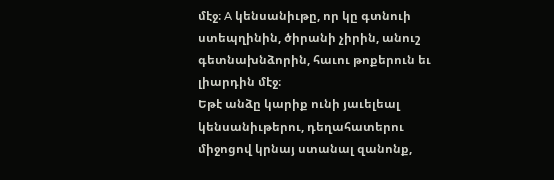մէջ։ A կենսանիւթը, որ կը գտնուի ստեպղինին, ծիրանի չիրին, անուշ գետնախնձորին, հաւու թոքերուն եւ լիարդին մէջ։
Եթէ անձը կարիք ունի յաւելեալ կենսանիւթերու, դեղահատերու միջոցով կրնայ ստանալ զանոնք,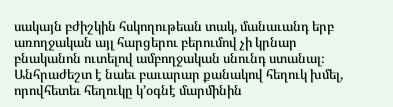սակայն բժիշկին հսկողութեան տակ, մանաւանդ երբ առողջական այլ հարցերու բերումով չի կրնար բնականոն ուտելով ամբողջական սնունդ ստանալ։ Անհրաժեշտ է նաեւ բաւարար քանակով հեղուկ խմել, որովհետեւ հեղուկը կ’օգնէ մարմինին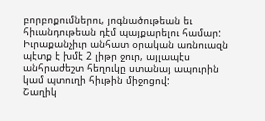բորբոքումներու, յոգնածութեան եւ հիւանդութեան դէմ պայքարելու համար: Իւրաքանչիւր անհատ օրական առնուազն պէտք է խմէ 2 լիթր ջուր, այլապէս անհրաժեշտ հեղուկը ստանայ ապուրին կամ պտուղի հիւթին միջոցով:
Շաղիկ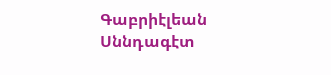Գաբրիէլեան
Սննդագէտ